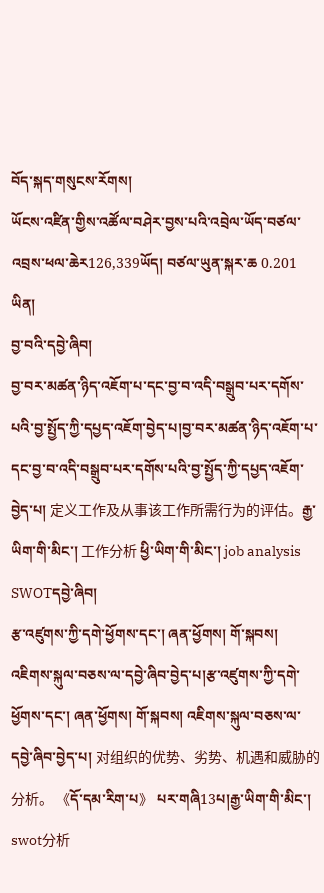བོད་སྐད་གསུངས་རོགས།
ཡོངས་འཛིན་གྱིས་འཚོལ་བཤེར་བྱས་པའི་འབྲེལ་ཡོད་བཙལ་འབྲས་ཕལ་ཆེར126,339ཡོད། བཙལ་ཡུན་སྐར་ཆ 0.201
ཡིན།
བྱ་བའི་དབྱེ་ཞིབ།
བྱ་བར་མཚན་ཉིད་འཇོག་པ་དང་བྱ་བ་འདི་བསྒྲུབ་པར་དགོས་པའི་བྱ་སྤྱོད་ཀྱི་དཔྱད་འཇོག་བྱེད་པ།བྱ་བར་མཚན་ཉིད་འཇོག་པ་དང་བྱ་བ་འདི་བསྒྲུབ་པར་དགོས་པའི་བྱ་སྤྱོད་ཀྱི་དཔྱད་འཇོག་བྱེད་པ། 定义工作及从事该工作所需行为的评估。རྒྱ་ཡིག་གི་མིང་། 工作分析 ཕྱི་ཡིག་གི་མིང་། job analysis
SWOTདབྱེ་ཞིབ།
རྩ་འཛུགས་ཀྱི་དགེ་ཕྱོགས་དང་། ཞན་ཕྱོགས། གོ་སྐབས། འཇིགས་སྐུལ་བཅས་ལ་དབྱེ་ཞིབ་བྱེད་པ།རྩ་འཛུགས་ཀྱི་དགེ་ཕྱོགས་དང་། ཞན་ཕྱོགས། གོ་སྐབས། འཇིགས་སྐུལ་བཅས་ལ་དབྱེ་ཞིབ་བྱེད་པ། 对组织的优势、劣势、机遇和威胁的分析。 《དོ་དམ་རིག་པ》 པར་གཞི13པ།རྒྱ་ཡིག་གི་མིང་། swot分析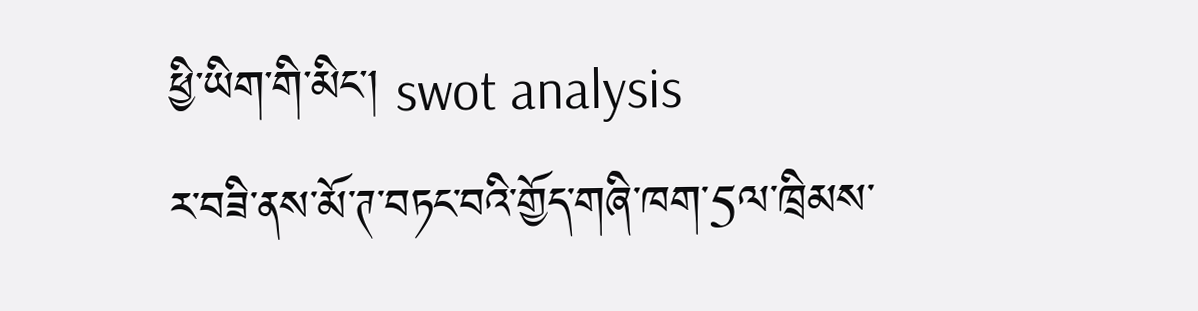ཕྱི་ཡིག་གི་མིང་། swot analysis
ར་བཟི་ནས་མོ་ཊ་བཏང་བའི་གྱོད་གཞི་ཁག་5ལ་ཁྲིམས་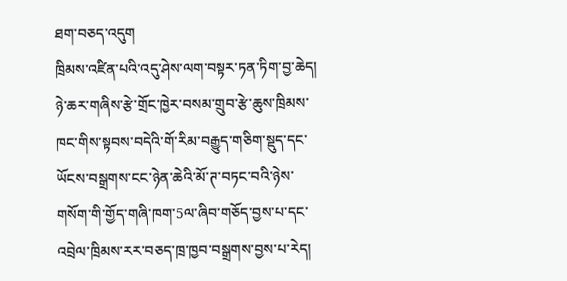ཐག་བཅད་འདུག
ཁྲིམས་འཛིན་པའི་འདུ་ཤེས་ལག་བསྟར་ཏན་ཏིག་བྱ་ཆེད། ཉེ་ཆར་གཞིས་རྩེ་གྲོང་ཁྱེར་བསམ་གྲུབ་རྩེ་ཆུས་ཁྲིམས་ཁང་གིས་སྟབས་བདེའི་གོ་རིམ་བརྒྱུད་གཅིག་སྡུད་དང་ཡོངས་བསྒྲགས་ངང་ཉེན་ཆེའི་མོ་ཊ་བཏང་བའི་ཉེས་གསོག་གི་གྱོད་གཞི་ཁག་5ལ་ཞིབ་གཅོད་བྱས་པ་དང་འབྲེལ་ཁྲིམས་རར་བཅད་ཁྲ་ཁྱབ་བསྒྲགས་བྱས་པ་རེད།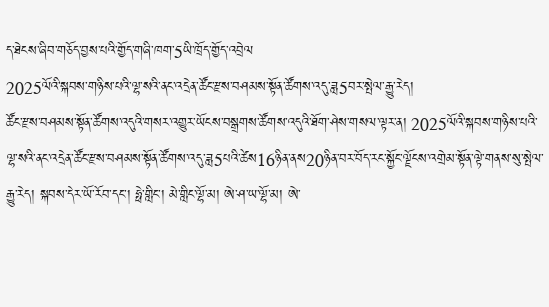ད་ཐེངས་ཞིབ་གཅོད་བྱས་པའི་གྱོད་གཞི་ཁག་5ཡི་ཁྲོད་གྱོད་འབྲེལ
2025ལོའི་སྐབས་གཉིས་པའི་ལྷ་སའི་ནང་འདྲེན་ཚོང་རྫས་བཤམས་སྟོན་ཚོགས་འདུ་ཟླ5བར་སྤེལ་རྒྱུ་རེད།
ཚོང་རྫས་བཤམས་སྟོན་ཚོགས་འདུའི་གསར་འགྱུར་ཡོངས་བསྒྲགས་ཚོགས་འདུའི་ཐོག་ཤེས་གསལ་ལྟར་ན། 2025ལོའི་སྐབས་གཉིས་པའི་ལྷ་སའི་ནང་འདྲེན་ཚོང་རྫས་བཤམས་སྟོན་ཚོགས་འདུ་ཟླ5པའི་ཚེས16ཉིན་ནས20ཉིན་བར་བོད་རང་སྐྱོང་ལྗོངས་འགྲེམ་སྟོན་ལྟེ་གནས་སུ་སྤེལ་རྒྱུ་རེད། སྐབས་དེར་ཡོ་རོབ་དང་། ཧྥེ་གླིང་། མེ་གླིང་ལྷོ་མ། ཨེ་ཤ་ཡ་ལྷོ་མ། ཨེ་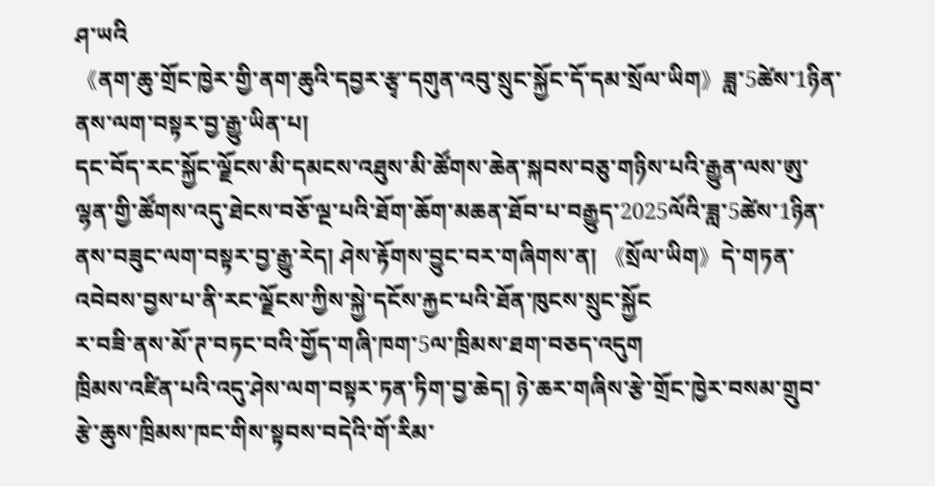ཤ་ཡའི
《ནག་ཆུ་གྲོང་ཁྱེར་གྱི་ནག་ཆུའི་དབྱར་རྩྭ་དགུན་འབུ་སྲུང་སྐྱོང་དོ་དམ་སྲོལ་ཡིག》ཟླ་5ཚེས་1ཉིན་ནས་ལག་བསྟར་བྱ་རྒྱུ་ཡིན་པ།
དང་བོད་རང་སྐྱོང་ལྗོངས་མི་དམངས་འཐུས་མི་ཚོགས་ཆེན་སྐབས་བཅུ་གཉིས་པའི་རྒྱུན་ལས་ཨུ་ལྷན་གྱི་ཚོགས་འདུ་ཐེངས་བཅོ་ལྔ་པའི་ཐོག་ཆོག་མཆན་ཐོབ་པ་བརྒྱུད་2025ལོའི་ཟླ་5ཚེས་1ཉིན་ནས་བཟུང་ལག་བསྟར་བྱ་རྒྱུ་རེད། ཤེས་རྟོགས་བྱུང་བར་གཞིགས་ན། 《སྲོལ་ཡིག》དེ་གཏན་འབེབས་བྱས་པ་ནི་རང་ལྗོངས་ཀྱིས་སྐྱེ་དངོས་རྐྱང་པའི་ཐོན་ཁུངས་སྲུང་སྐྱོང
ར་བཟི་ནས་མོ་ཊ་བཏང་བའི་གྱོད་གཞི་ཁག་5ལ་ཁྲིམས་ཐག་བཅད་འདུག
ཁྲིམས་འཛིན་པའི་འདུ་ཤེས་ལག་བསྟར་ཏན་ཏིག་བྱ་ཆེད། ཉེ་ཆར་གཞིས་རྩེ་གྲོང་ཁྱེར་བསམ་གྲུབ་རྩེ་ཆུས་ཁྲིམས་ཁང་གིས་སྟབས་བདེའི་གོ་རིམ་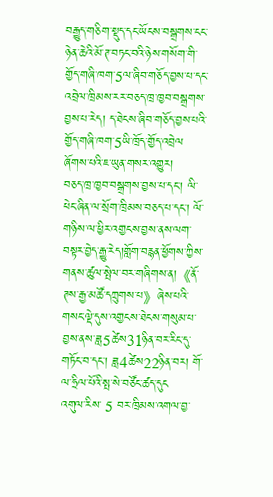བརྒྱུད་གཅིག་སྡུད་དང་ཡོངས་བསྒྲགས་ངང་ཉེན་ཆེའི་མོ་ཊ་བཏང་བའི་ཉེས་གསོག་གི་གྱོད་གཞི་ཁག་5ལ་ཞིབ་གཅོད་བྱས་པ་དང་འབྲེལ་ཁྲིམས་རར་བཅད་ཁྲ་ཁྱབ་བསྒྲགས་བྱས་པ་རེད། ད་ཐེངས་ཞིབ་གཅོད་བྱས་པའི་གྱོད་གཞི་ཁག་5ཡི་ཁྲོད་གྱོད་འབྲེལ
ཞོགས་པའི་ཇ་ཡུན་གསར་འགྱུར།
བཅད་ཁྲ་ཁྱབ་བསྒྲགས་བྱས་པ་དང་། ལི་ཕེང་ཞིན་ལ་སྲོག་ཁྲིམས་བཅད་པ་དང་། ལོ་གཉིས་ལ་ཕྱིར་འགྱངས་བྱས་ནས་ལག་བསྟར་བྱེད་རྒྱུ་རེད།གློག་བརྙན་ཕྱོགས་ཀྱིས་གནས་ཚུལ་སྤེལ་བར་གཞིགས་ན།《ནོ་ཊས་རྒྱ་མཚོ་དཀྲུགས་པ》ཞེས་པའི་གསང་ལྡེ་དུས་འགྱངས་ཐེངས་གསུམ་པ་བྱས་ནས་ཟླ5ཚེས31ཉིན་བར་རིང་དུ་གཏོང་བ་དང་། ཟླ4ཚེས22ཉིན་བར། གོ་ལ་ཧྲིལ་པོའི་སྤ་སེ་བཙོང་ཚད་དུང
འགུལ་རིས་ 5 བར་ཁྲིམས་འགལ་བྱ་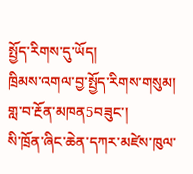སྤྱོད་རིགས་དུ་ཡོད།
ཁྲིམས་འགལ་བྱ་སྤྱོད་རིགས་གསུམ།
གླ་བ་རྔོན་མཁན5བཟུང་།
སི་ཁྲོན་ཞིང་ཆེན་དཀར་མཛེས་ཁུལ་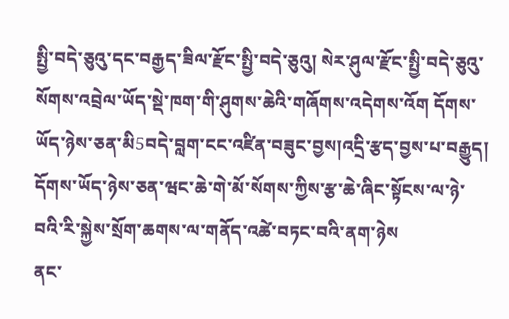སྤྱི་བདེ་ཅུའུ་དང་བརྒྱད་ཟིལ་རྫོང་སྤྱི་བདེ་ཅུའུ། སེར་ཤུལ་རྫོང་སྤྱི་བདེ་ཅུའུ་སོགས་འབྲེལ་ཡོད་སྡེ་ཁག་གི་ཤུགས་ཆེའི་གཞོགས་འདེགས་འོག དོགས་ཡོད་ཉེས་ཅན་མི5བདེ་བླག་ངང་འཛིན་བཟུང་བྱས།འདྲི་རྩད་བྱས་པ་བརྒྱུད། དོགས་ཡོད་ཉེས་ཅན་ཝང་ཆེ་གེ་མོ་སོགས་ཀྱིས་རྩ་ཆེ་ཞིང་སྟོངས་ལ་ཉེ་བའི་རི་སྐྱེས་སྲོག་ཆགས་ལ་གནོད་འཚེ་བཏང་བའི་ནག་ཉེས
ནང་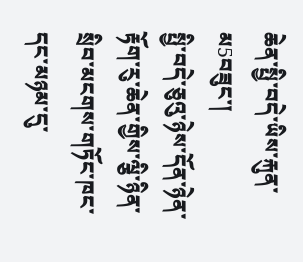ཆེན་སྤྱི་བདེ་ཡིས་རྐུན་མ5བཟུང་།
སྤྱི་བདེ་ཅུའུ་ཉེས་དོན་ཉེན་རྟོག་རུ་ཆེན་གྱིས་ལྕི་ཉིན་སྲིབ་མངགས་གཏོང་ཁང་དང་མཉམ་དུ་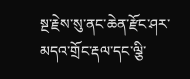སྔ་རྗེས་སུ་ནང་ཆེན་རྫོང་ཤར་མདའ་གྲོང་རྡལ་དང་ལྕི་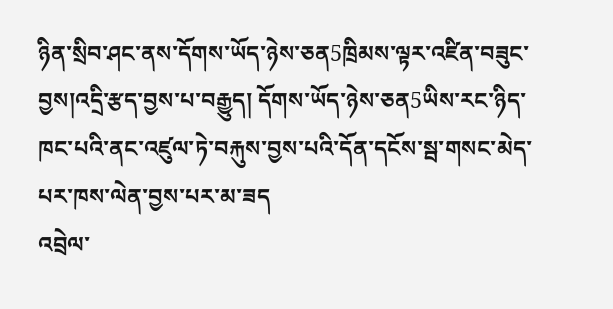ཉིན་སྲིབ་ཤང་ནས་དོགས་ཡོད་ཉེས་ཅན5ཁྲིམས་ལྟར་འཛིན་བཟུང་བྱས།འདྲི་རྩད་བྱས་པ་བརྒྱུད། དོགས་ཡོད་ཉེས་ཅན5ཡིས་རང་ཉིད་ཁང་པའི་ནང་འཛུལ་ཏེ་བརྐུས་བྱས་པའི་དོན་དངོས་སྦ་གསང་མེད་པར་ཁས་ལེན་བྱས་པར་མ་ཟད
འབྲེལ་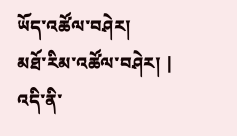ཡོད་འཚོལ་བཤེར།
མཐོ་རིམ་འཚོལ་བཤེར། |
འདི་ནི་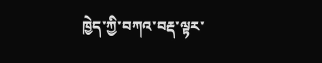ཁྱེད་ཀྱི་བཀའ་བརྡ་ལྟར་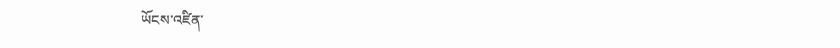ཡོངས་འཛིན་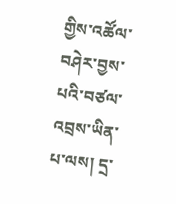གྱིས་འཚོལ་བཤེར་བྱས་པའི་བཙལ་འབྲས་ཡིན་པ་ལས། དྲ་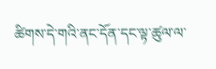ཚིགས་དེ་གའི་ནང་དོན་དང་ལྟ་ཚུལ་ལ་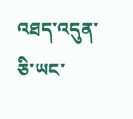འཐད་འདུན་ཅི་ཡང་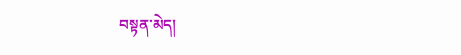བསྟན་མེད།